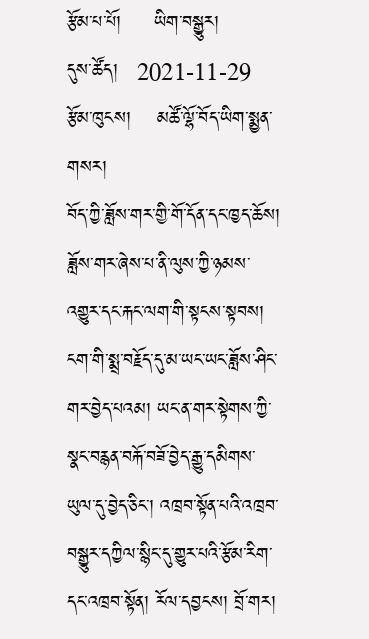རྩོམ་པ་པོ།     ཡིག་བསྒྱུར།       དུས་ཚོད།   2021-11-29   རྩོམ་ཁུངས།    མཚོ་ལྷོ་བོད་ཡིག་སྨྱན་གསར།
བོད་ཀྱི་ཟློས་གར་གྱི་གོ་དོན་དང་ཁྱད་ཆོས།
ཟློས་གར་ཞེས་པ་ནི་ལུས་ཀྱི་ཉམས་འགྱུར་དང་རྐང་ལག་གི་སྟངས་སྟབས། ངག་གི་སྨྲ་བརྗོད་དུ་མ་ཡང་ཡང་ཟློས་ཤིང་གར་བྱེད་པའམ། ཡང་ན་གར་སྟེགས་ཀྱི་སྣང་བརྙན་བརྐོ་བཟོ་བྱེད་རྒྱུ་དམིགས་ཡུལ་དུ་བྱེད་ཅིང་། འཁྲབ་སྟོན་པའི་འཁྲབ་བསྒྱུར་དཀྱིལ་སྙིང་དུ་གྱུར་པའི་རྩོམ་རིག་དང་འཁྲབ་སྟོན། རོལ་དབྱངས། བྲོ་གར།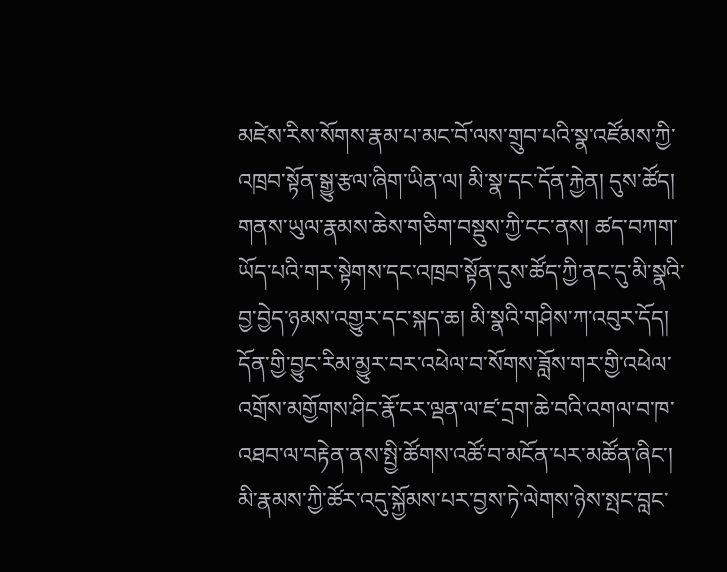མཛེས་རིས་སོགས་རྣམ་པ་མང་བོ་ལས་གྲུབ་པའི་སྣ་འཛོམས་ཀྱི་འཁྲབ་སྟོན་སྒྱུ་རྩལ་ཞིག་ཡིན་ལ། མི་སྣ་དང་དོན་རྐྱེན། དུས་ཚོད། གནས་ཡུལ་རྣམས་ཆེས་གཅིག་བསྡུས་ཀྱི་ངང་ནས། ཚད་བཀག་ཡོད་པའི་གར་སྟེགས་དང་འཁྲབ་སྟོན་དུས་ཚོད་ཀྱི་ནང་དུ་མི་སྣའི་བྱ་བྱེད་ཉམས་འགྱུར་དང་སྐད་ཆ། མི་སྣའི་གཤིས་ཀ་འབུར་དོད། དོན་གྱི་བྱུང་རིམ་མྱུར་བར་འཕེལ་བ་སོགས་ཟློས་གར་གྱི་འཕེལ་འགྲོས་མགྱོགས་ཤིང་རྣོ་ངར་ལྡན་ལ་ཛ་དྲག་ཆེ་བའི་འགལ་བ་ཁ་འཐབ་ལ་བརྟེན་ནས་སྤྱི་ཚོགས་འཚོ་བ་མངོན་པར་མཚོན་ཞིང་། མི་རྣམས་ཀྱི་ཚོར་འདུ་སྐྱོམས་པར་བྱས་ཏེ་ལེགས་ཉེས་སྤང་བླང་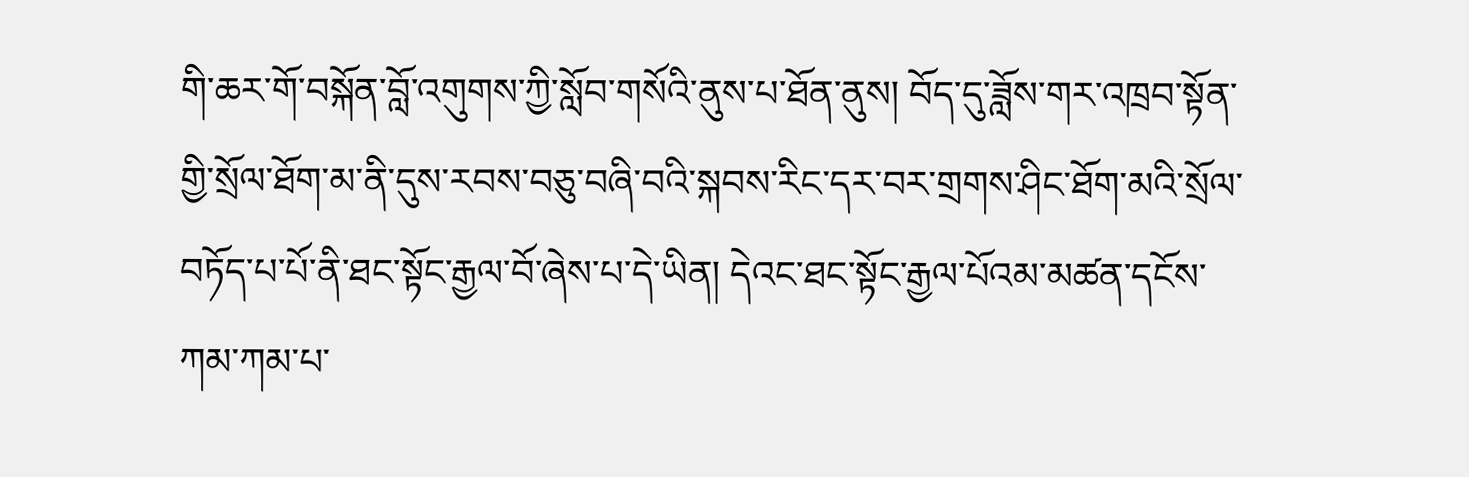གི་ཆར་གོ་བསྐོན་བློ་འགུགས་ཀྱི་སློབ་གསོའི་ནུས་པ་ཐོན་ནུས། བོད་དུ་ཟློས་གར་འཁྲབ་སྟོན་གྱི་སྲོལ་ཐོག་མ་ནི་དུས་རབས་བཅུ་བཞི་བའི་སྐབས་རིང་དར་བར་གྲགས་ཤིང་ཐོག་མའི་སྲོལ་བཏོད་པ་པོ་ནི་ཐང་སྟོང་རྒྱལ་བོ་ཞེས་པ་དེ་ཡིན། དེའང་ཐང་སྟོང་རྒྱལ་པོའམ་མཚན་དངོས་ཀམ་ཀམ་པ་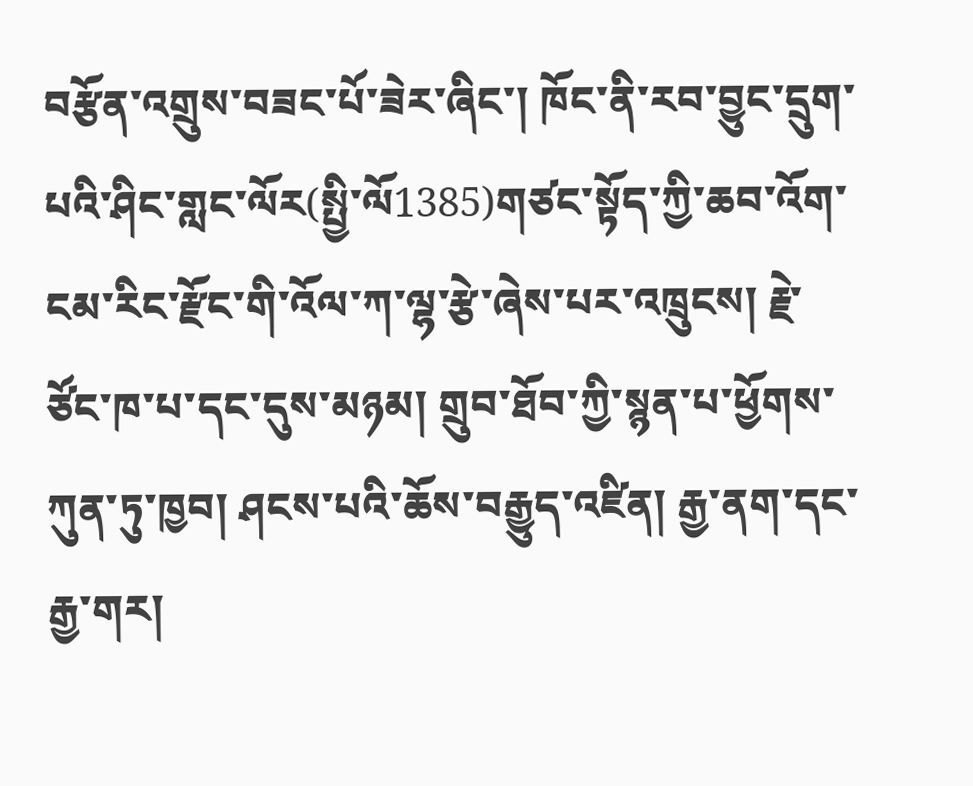བརྩོན་འགྲུས་བཟང་པོ་ཟེར་ཞིང་། ཁོང་ནི་རབ་བྱུང་དྲུག་པའི་ཤིང་གླང་ལོར(སྤྱི་ལོ1385)གཙང་སྟོད་ཀྱི་ཆབ་འོག་ངམ་རིང་རྫོང་གི་འོལ་ཀ་ལྷ་རྩེ་ཞེས་པར་འཁྲུངས། རྗེ་ཙོང་ཁ་པ་དང་དུས་མཉམ། གྲུབ་ཐོབ་ཀྱི་སྙན་པ་ཕྱོགས་ཀུན་ཏུ་ཁྱབ། ཤངས་པའི་ཆོས་བརྒྱུད་འཛིན། རྒྱ་ནག་དང་རྒྱ་གར།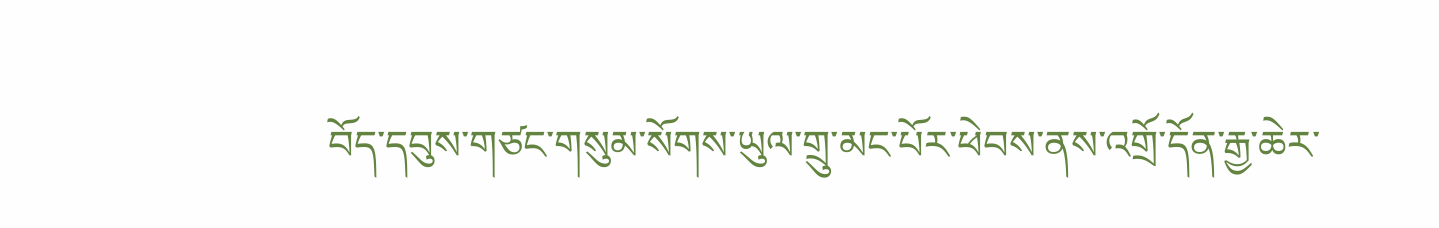བོད་དབུས་གཙང་གསུམ་སོགས་ཡུལ་གྲུ་མང་པོར་ཕེབས་ནས་འགྲོ་དོན་རྒྱ་ཆེར་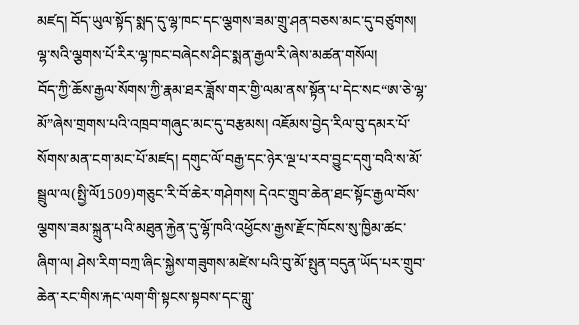མཛད། བོད་ཡུལ་སྟོད་སྨད་དུ་ལྷ་ཁང་དང་ལྕགས་ཟམ་གྲུ་ཤན་བཅས་མང་དུ་བཙུགས། ལྷ་སའི་ལྕགས་པོ་རིར་ལྷ་ཁང་བཞེངས་ཤིང་སྨན་རྒྱལ་རི་ཞེས་མཚན་གསོལ།
བོད་ཀྱི་ཆོས་རྒྱལ་སོགས་ཀྱི་རྣམ་ཐར་ཟློས་གར་གྱི་ལམ་ནས་སྟོན་པ་དེང་སང“ཨ་ཅེ་ལྷ་མོ”ཞེས་གྲགས་པའི་འཁྲབ་གཞུང་མང་དུ་བརྩམས། འཇོམས་བྱེད་རིལ་བུ་དམར་པོ་སོགས་མན་ངག་མང་པོ་མཛད། དགུང་ལོ་བརྒྱ་དང་ཉེར་ལྔ་པ་རབ་བྱུང་དགུ་བའི་ས་མོ་སྦྲུལ་ལ(སྤྱི་ལོ1509)གཅུང་རི་བོ་ཆེར་གཤེགས། དེའང་གྲུབ་ཆེན་ཐང་སྟོང་རྒྱལ་བོས་ལྕགས་ཟམ་སྐྲུན་པའི་མཐུན་རྐྱེན་དུ་ལྷོ་ཁའི་འཕྱོངས་རྒྱས་རྫོང་ཁོངས་སུ་ཁྱིམ་ཚང་ཞིག་ལ། ཤེས་རིག་བཀྲ་ཞིང་སྐྱེས་གཟུགས་མཛེས་པའི་བུ་མོ་སྤུན་བདུན་ཡོད་པར་གྲུབ་ཆེན་རང་གིས་རྐང་ལག་གི་སྟངས་སྟབས་དང་གླུ་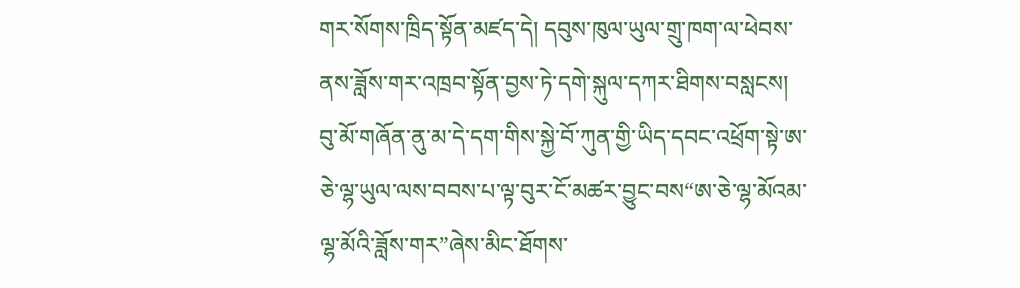གར་སོགས་ཁྲིད་སྟོན་མཛད་དེ། དབུས་ཁུལ་ཡུལ་གྲུ་ཁག་ལ་ཕེབས་ནས་ཟློས་གར་འཁྲབ་སྟོན་བྱས་ཏེ་དགེ་སྐུལ་དཀར་ཐིགས་བསླངས། བུ་མོ་གཞོན་ནུ་མ་དེ་དག་གིས་སྐྱེ་བོ་ཀུན་གྱི་ཡིད་དབང་འཕྲོག་སྟེ་ཨ་ཅེ་ལྷ་ཡུལ་ལས་བབས་པ་ལྟ་བུར་ངོ་མཚར་བྱུང་བས“ཨ་ཅེ་ལྷ་མོའམ་ལྷ་མོའི་ཟློས་གར”ཞེས་མིང་ཐོགས་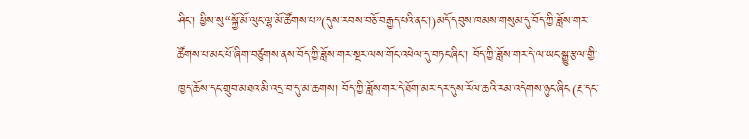ཤིང་། ཕྱིས་སུ“སྐྱོ་མོ་ལུང་ལྷ་མོ་ཚོགས་པ”(དུས་རབས་བཅོ་བརྒྱད་པའི་ནང་།)མདོ་དབུས་ཁམས་གསུམ་དུ་བོད་ཀྱི་ཟློས་གར་ཚོགས་པ་མང་པོ་ཞིག་བཙུགས་ནས་བོད་ཀྱི་ཟློས་གར་སྔར་ལས་གོང་འཕེལ་དུ་བཏང་ཞིང་། བོད་ཀྱི་ཟློས་གར་དེ་ལ་ཡང་སྒྱུ་རྩལ་གྱི་ཁྱད་ཆོས་དང་གྲུབ་མཐའ་མི་འདྲ་བ་དུ་མ་ཆགས། བོད་ཀྱི་ཟློས་གར་དེ་ཐོག་མར་དར་དུས་རོལ་ཆའི་རམ་འདེགས་ཉུང་ཞིང(རྔ་དང་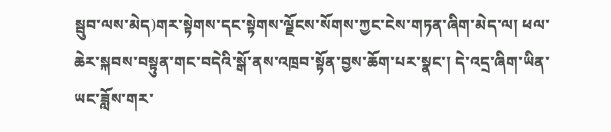སྦུབ་ལས་མེད)གར་སྟེགས་དང་སྟེགས་ལྗོངས་སོགས་ཀྱང་ངེས་གཏན་ཞིག་མེད་ལ། ཕལ་ཆེར་སྐབས་བསྟུན་གང་བདེའི་སྒོ་ནས་འཁྲབ་སྟོན་བྱས་ཆོག་པར་སྣང་། དེ་འདྲ་ཞིག་ཡིན་ཡང་ཟློས་གར་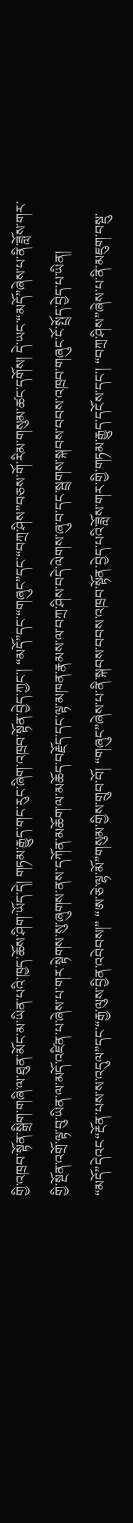གྱི་འཁྲབ་སྟོན་སྒྲིག་གཞི་ལ་ཐུན་མོང་མ་ཡིན་པའི་ཁྱད་ཆོས་ཤིག་ཡོད་དེ། གཏམ་རྒྱུད་གང་རུང་ཞིག་འཁྲབ་སྟོན་བྱེད་ཀྱང་། “མདོ”དང་“གཞུང”དང་“བཀྲ་ཤིས”བཅས་གོ་རིམ་གསུམ་ཚང་དགོས། དེ་ཡང་“མདོ”ཞེས་པ་ནི་ཟློས་གར་གྱི་སྔོན་འགྲོ་ལྟ་བུ་ཡིན་ལ་མདོ་འཛིན་པ་ཞེས་པ་གར་སྟེགས་སུ་ཞུགས་ནས་དཀོན་མཆོག་ལ་མཆོད་བརྗོད་དང་ལྟ་མཁན་རྣམས་ལ་བཀྲ་ཤིས་བདེ་ལེགས་ཞུ་བ་དང་སྦྲགས་སྐབས་བབས་འཁྲབ་གཞུང་ངོ་སྤྲོད་བྱེད་པ་ཡིན། “མདོ”དེའང“རྔོན་པས་ས་འདུལ”དང་“རྒྱ་ལུས་བྱིན་འབེབས།” “ཨ་ཅེ་ལྷ་མོ”གསུམ་གྱིས་གྲུབ་བོ། “གཞུང”ཞེས་པ་ནི་སྐབས་བབས་འཁྲབ་སྟོན་བྱེད་པའི་ཟློས་གར་གྱི་གཏམ་རྒྱུད་དངོས་དང་། “བཀྲ་ཤིས”ཞེས་པ་ནི་མཇུག་བསྡུ་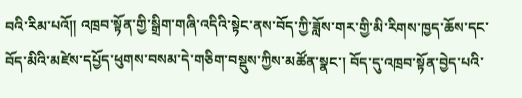བའི་རིམ་པའོ༎ འཁྲབ་སྟོན་གྱི་སྒྲིག་གཞི་འདིའི་སྟེང་ནས་བོད་ཀྱི་ཟློས་གར་གྱི་མི་རིགས་ཁྱད་ཆོས་དང་བོད་མིའི་མཛེས་དཔྱོད་ཕུགས་བསམ་དེ་གཅིག་བསྡུས་ཀྱིས་མཚོན་སྣང་། བོད་དུ་འཁྲབ་སྟོན་བྱེད་པའི་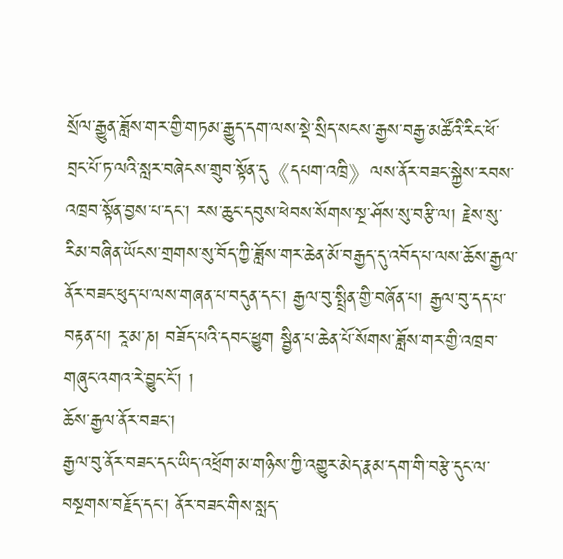སྲོལ་རྒྱུན་ཟློས་གར་གྱི་གཏམ་རྒྱུད་དག་ལས་སྡེ་སྲིད་སངས་རྒྱས་བརྒྱ་མཚོའི་རིང་ཕོ་བྲང་པོ་ཏ་ལའི་སླར་བཞེངས་གྲུབ་སྟོན་དུ《དཔག་འཁྲི》ལས་ནོར་བཟང་སྐྱེས་རབས་འཁྲབ་སྟོན་བྱས་པ་དང་། རས་ཆུང་དབུས་ཕེབས་སོགས་སྔ་ཤོས་སུ་བརྩི་ལ། རྗེས་སུ་རིམ་བཞིན་ཡོངས་གྲགས་སུ་བོད་ཀྱི་ཟློས་གར་ཆེན་མོ་བརྒྱད་དུ་འབོད་པ་ལས་ཆོས་རྒྱལ་ནོར་བཟང་ཕུད་པ་ལས་གཞན་པ་བདུན་དང་། རྒྱལ་བུ་སྤྲིན་གྱི་བཞོན་པ། རྒྱལ་བུ་དད་པ་བརྟན་པ། རཱ་མ་ཎ། བཟོད་པའི་དབང་ཕྱུག སྦྱིན་པ་ཆེན་པོ་སོགས་ཟློས་གར་གྱི་འཁྲབ་གཞུང་འགའ་རེ་བྱུང་ངོ་། །
ཆོས་རྒྱལ་ནོར་བཟང་།
རྒྱལ་བུ་ནོར་བཟང་དང་ཡིད་འཕྲོག་མ་གཉིས་ཀྱི་འགྱུར་མེད་རྣམ་དག་གི་བརྩེ་དུང་ལ་བསྔགས་བརྗོད་དང་། ནོར་བཟང་གིས་སླད་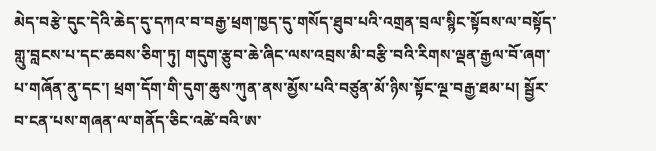མེད་བརྩེ་དུང་དེའི་ཆེད་དུ་དཀའ་བ་བརྒྱ་ཕྲག་ཁྱད་དུ་གསོད་ཐུབ་པའི་འགྲན་བྲལ་སྙིང་སྟོབས་ལ་བསྟོད་གླུ་བླངས་པ་དང་ཆབས་ཅིག་ཏུ། གདུག་རྩུབ་ཆེ་ཞིང་ལས་འབྲས་མི་བརྩི་བའི་རིགས་ལྡན་རྒྱལ་བོ་ཞག་པ་གཞོན་ནུ་དང་། ཕྲག་དོག་གི་དུག་ཆུས་ཀུན་ནས་མྱོས་པའི་བཙུན་མོ་ཉིས་སྟོང་ལྔ་བརྒྱ་ཐམ་པ། སྦྱོར་བ་ངན་པས་གཞན་ལ་གནོད་ཅིང་འཚེ་བའི་ཨ་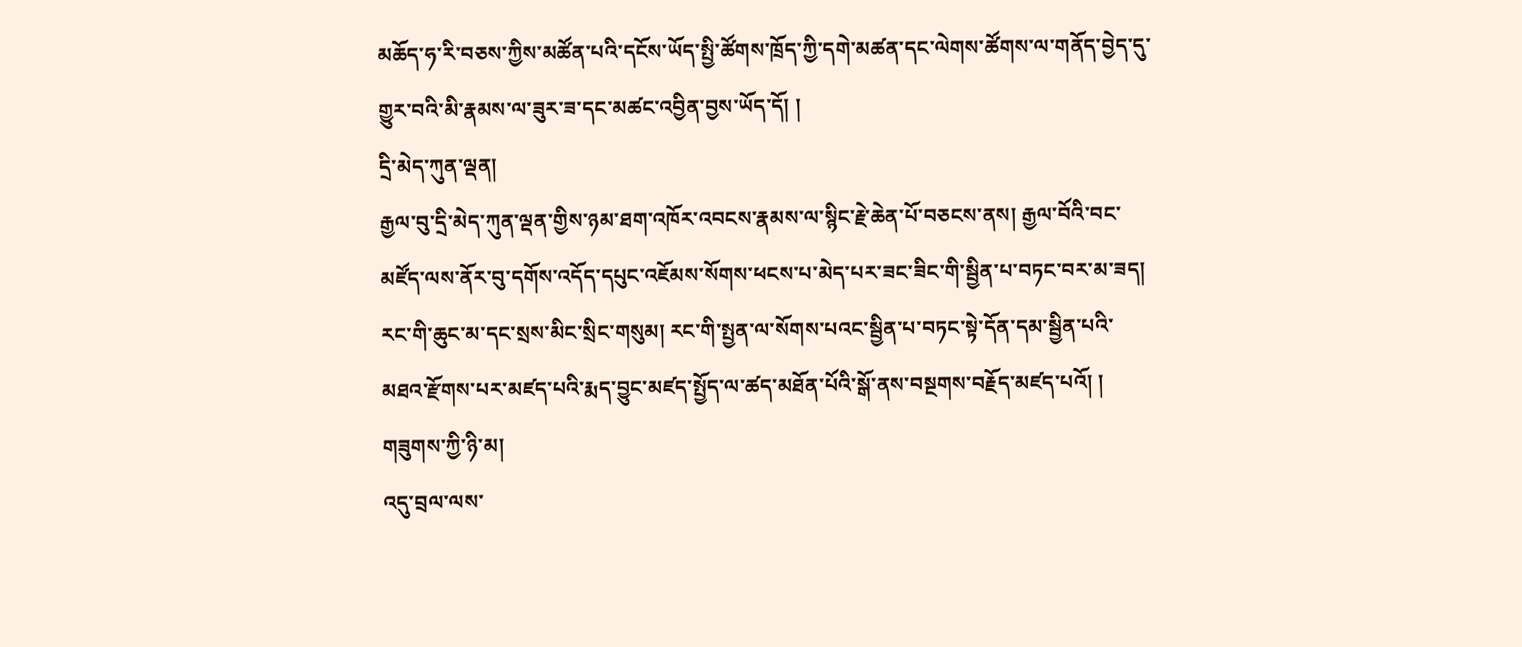མཆོད་ཧ་རི་བཅས་ཀྱིས་མཚོན་པའི་དངོས་ཡོད་སྤྱི་ཚོགས་ཁྲོད་ཀྱི་དགེ་མཚན་དང་ལེགས་ཚོགས་ལ་གནོད་བྱེད་དུ་གྱུར་བའི་མི་རྣམས་ལ་ཟུར་ཟ་དང་མཚང་འབྱིན་བྱས་ཡོད་དོ། །
དྲི་མེད་ཀུན་ལྡན།
རྒྱལ་བུ་དྲི་མེད་ཀུན་ལྡན་གྱིས་ཉམ་ཐག་འཁོར་འབངས་རྣམས་ལ་སྙིང་རྗེ་ཆེན་པོ་བཅངས་ནས། རྒྱལ་བོའི་བང་མཛོད་ལས་ནོར་བུ་དགོས་འདོད་དཔུང་འཇོམས་སོགས་ཕངས་པ་མེད་པར་ཟང་ཟིང་གི་སྦྱིན་པ་བཏང་བར་མ་ཟད། རང་གི་ཆུང་མ་དང་སྲས་མིང་སྲིང་གསུམ། རང་གི་སྤྱན་ལ་སོགས་པའང་སྦྱིན་པ་བཏང་སྟེ་དོན་དམ་སྦྱིན་པའི་མཐའ་རྫོགས་པར་མཛད་པའི་རྨད་བྱུང་མཛད་སྤྱོད་ལ་ཚད་མཐོན་པོའི་སྒོ་ནས་བསྔགས་བརྗོད་མཛད་པའོ། །
གཟུགས་ཀྱི་ཉི་མ།
འདུ་བྲལ་ལས་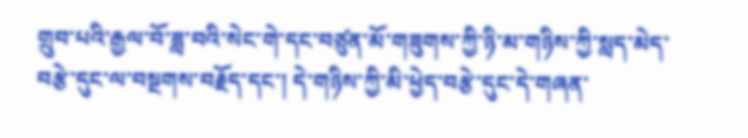གྲུབ་པའི་རྒྱལ་བོ་ཟླ་བའི་སེང་གེ་དང་བཙུན་མོ་གཟུགས་ཀྱི་ཉི་མ་གཉིས་ཀྱི་སླད་མེད་བརྩེ་དུང་ལ་བསྔགས་བརྗོད་དང་། དེ་གཉིས་ཀྱི་མི་ཕྱེད་བརྩེ་དུང་དེ་གཞན་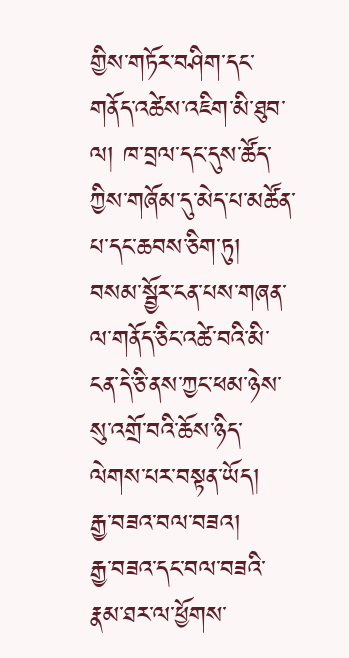གྱིས་གཏོར་བཤིག་དང་གནོད་འཚེས་འཇིག་མི་ཐུབ་ལ། ཁ་བྲལ་དང་དུས་ཚོད་ཀྱིས་གཞོམ་དུ་མེད་པ་མཚོན་པ་དང་ཆབས་ཅིག་ཏུ། བསམ་སྦྱོར་ངན་པས་གཞན་ལ་གནོད་ཅིང་འཚེ་བའི་མི་ངན་དེ་ཅི་ནས་ཀྱང་ཕམ་ཉེས་སུ་འགྲོ་བའི་ཆོས་ཉིད་ལེགས་པར་བསྟན་ཡོད།
རྒྱ་བཟའ་བལ་བཟའ།
རྒྱ་བཟའ་དང་བལ་བཟའི་རྣམ་ཐར་ལ་ཕྱོགས་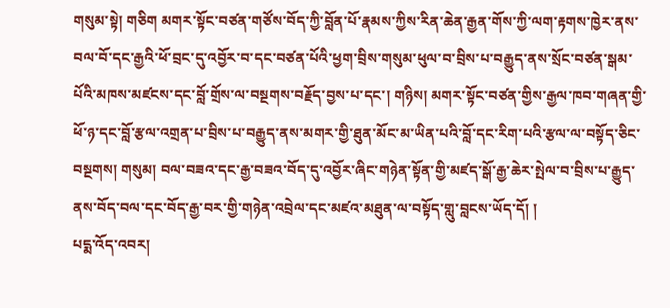གསུམ་སྟེ། གཅིག མགར་སྟོང་བཙན་གཙོས་བོད་ཀྱི་བློན་པོ་རྣམས་ཀྱིས་རིན་ཆེན་རྒྱན་གོས་ཀྱི་ལག་རྟགས་ཁྱེར་ནས་བལ་བོ་དང་རྒྱའི་ཕོ་བྲང་དུ་འབྱོར་བ་དང་བཙན་པོའི་ཕྱག་བྲིས་གསུམ་ཕུལ་བ་བྲིས་པ་བརྒྱུད་ནས་སྲོང་བཙན་སྒམ་པོའི་མཁས་མཛངས་དང་བློ་གྲོས་ལ་བསྔགས་བརྗོད་བྱས་པ་དང་། གཉིས། མགར་སྟོང་བཙན་གྱིས་རྒྱལ་ཁབ་གཞན་གྱི་ཕོ་ཉ་དང་བློ་རྩལ་འགྲན་པ་བྲིས་པ་བརྒྱུད་ནས་མགར་གྱི་ཐུན་མོང་མ་ཡིན་པའི་བློ་དང་རིག་པའི་རྩལ་ལ་བསྟོད་ཅིང་བསྔགས། གསུམ། བལ་བཟའ་དང་རྒྱ་བཟའ་བོད་དུ་འབྱོར་ཞིང་གཉེན་སྟོན་གྱི་མཛད་སྒོ་རྒྱ་ཆེར་སྤེལ་བ་བྲིས་པ་རྒྱུད་ནས་བོད་བལ་དང་བོད་རྒྱ་བར་གྱི་གཉེན་འབྲེལ་དང་མཛའ་མཐུན་ལ་བསྟོད་གླུ་བླངས་ཡོད་དོ། །
པདྨ་འོད་འབར།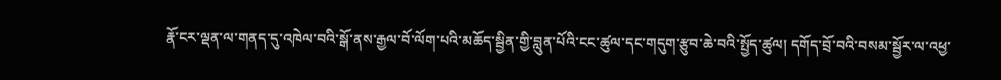རྣོ་ངར་ལྡན་ལ་གནད་དུ་འཁེལ་བའི་སྒོ་ནས་རྒྱལ་བོ་ལོག་པའི་མཆོད་སྦྱིན་གྱི་བླུན་པོའི་ངང་ཚུལ་དང་གདུག་རྩུབ་ཆེ་བའི་སྤྱོད་ཚུལ། དགོད་བྲོ་བའི་བསམ་སྦྱོར་ལ་འཕྱ་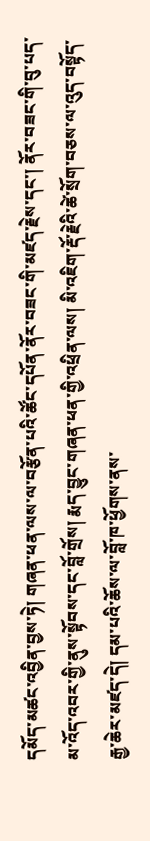དམོད་མཚང་འབྱིན་བྱས་ཏེ། གཞན་ཕན་ལས་ལ་བརྩོན་པའི་ཚོང་དཔོན་ནོར་བཟང་གི་མཛད་རྗེས་དང་། ནོར་བཟང་གི་བུ་པད་མ་འོད་འབར་གྱི་ནུས་སྟོབས་དང་བློ་གྲོས། རྨད་བྱུང་གཞན་ཕན་གྱི་འཕྲིན་ལས། མི་འཇིག་རྡོ་རྗེའི་ཚེ་སྲོག་བཅས་ལ་འུད་བསྟོད་རྒྱ་ཆེར་མཛད་དེ། དམ་པའི་ཆོས་ལ་བློ་ཁ་ཕྱོགས་ནས་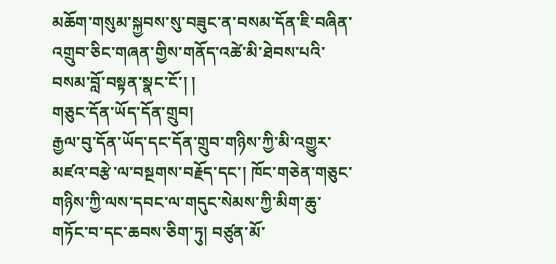མཆོག་གསུམ་སྐྱབས་སུ་བཟུང་ན་བསམ་དོན་ཇི་བཞིན་འགྲུབ་ཅིང་གཞན་གྱིས་གནོད་འཚེ་མི་ཐེབས་པའི་བསམ་བློ་བསྟན་སྣང་ངོ་། །
གཅུང་དོན་ཡོད་དོན་གྲུབ།
རྒྱལ་བུ་དོན་ཡོད་དང་དོན་གྲུབ་གཉིས་ཀྱི་མི་འགྱུར་མཛའ་བརྩེ་ལ་བསྔགས་བརྗོད་དང་། ཁོང་གཅེན་གཅུང་གཉིས་ཀྱི་ལས་དབང་ལ་གདུང་སེམས་ཀྱི་མིག་ཆུ་གཏོང་བ་དང་ཆབས་ཅིག་ཏུ། བཙུན་མོ་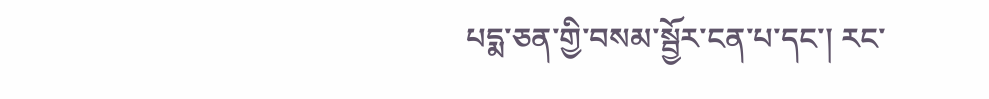པདྨ་ཅན་གྱི་བསམ་སྦྱོར་ངན་པ་དང་། རང་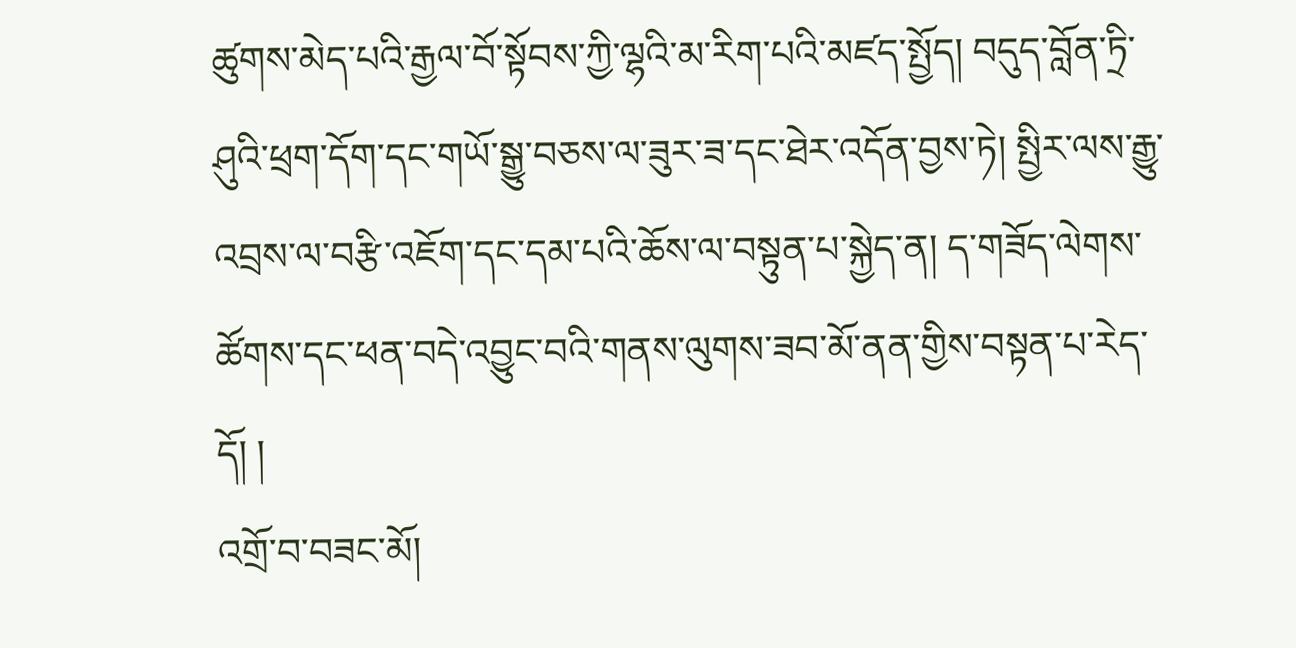ཚུགས་མེད་པའི་རྒྱལ་བོ་སྟོབས་ཀྱི་ལྷའི་མ་རིག་པའི་མཛད་སྤྱོད། བདུད་བློན་ཏྲི་ཤུའི་ཕྲག་དོག་དང་གཡོ་སྒྱུ་བཅས་ལ་ཟུར་ཟ་དང་ཐེར་འདོན་བྱས་ཏེ། སྤྱིར་ལས་རྒྱུ་འབྲས་ལ་བརྩི་འཇོག་དང་དམ་པའི་ཆོས་ལ་བསྟུན་པ་སྐྱེད་ན། ད་གཟོད་ལེགས་ཚོགས་དང་ཕན་བདེ་འབྱུང་བའི་གནས་ལུགས་ཟབ་མོ་ནན་གྱིས་བསྟན་པ་རེད་དོ། །
འགྲོ་བ་བཟང་མོ།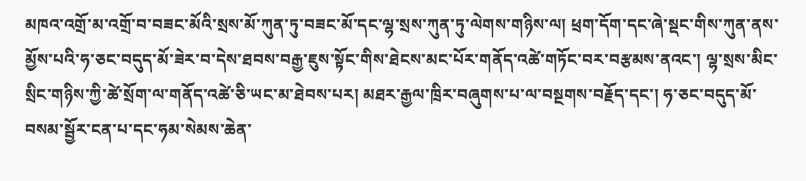མཁའ་འགྲོ་མ་འགྲོ་བ་བཟང་མོའི་སྲས་མོ་ཀུན་ཏུ་བཟང་མོ་དང་ལྷ་སྲས་ཀུན་ཏུ་ལེགས་གཉིས་ལ། ཕྲག་དོག་དང་ཞེ་སྡང་གིས་ཀུན་ནས་མྱོས་པའི་ཧ་ཅང་བདུད་མོ་ཟེར་བ་དེས་ཐབས་བརྒྱ་ཇུས་སྟོང་གིས་ཐེངས་མང་པོར་གནོད་འཚེ་གཏོང་བར་བརྩམས་ནའང་། ལྷ་སྲས་མིང་སྲིང་གཉིས་ཀྱི་ཚེ་སྲོག་ལ་གནོད་འཚེ་ཅི་ཡང་མ་ཐེབས་པར། མཐར་རྒྱལ་ཁྲིར་བཞུགས་པ་ལ་བསྔགས་བརྗོད་དང་། ཧ་ཅང་བདུད་མོ་བསམ་སྦྱོར་ངན་པ་དང་ཧམ་སེམས་ཆེན་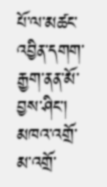པོ་ལ་མཚང་འབྱིན་དགག་རྒྱག་ནན་མོ་བྱས་ཤིང་། མཁའ་འགྲོ་མ་འགྲོ་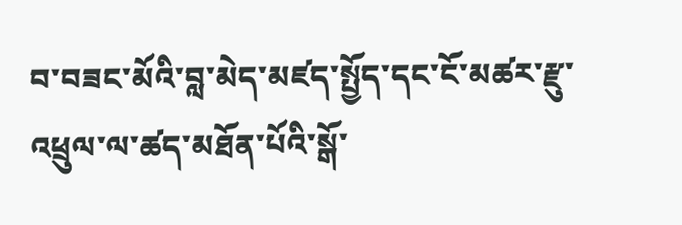བ་བཟང་མོའི་བླ་མེད་མཛད་སྤྱོད་དང་ངོ་མཚར་རྫུ་འཕྲུལ་ལ་ཚད་མཐོན་པོའི་སྒོ་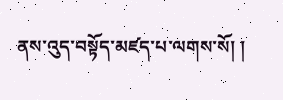ནས་འུད་བསྟོད་མཛད་པ་ལགས་སོ། །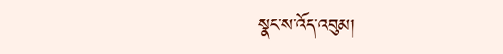སྣང་ས་འོད་འབུམ།